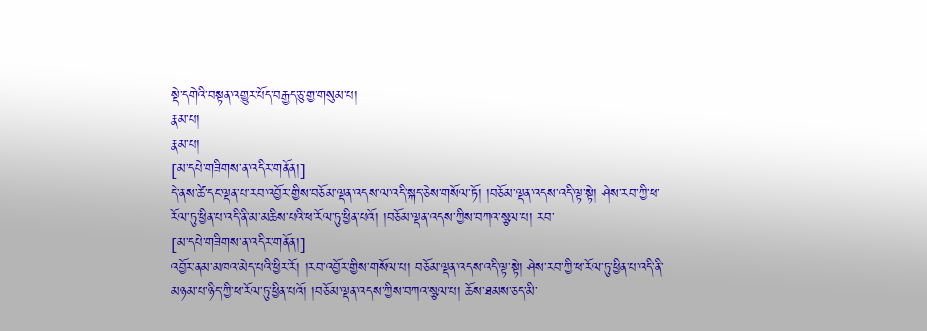སྡེ་དགེའི་བསྟན་འགྱུར་པོད་བརྒྱད་ཅུ་གྱ་གསུམ་པ།
རྣམ་པ།
རྣམ་པ།
[མ་དཔེ་གཟིགས་ན་འདིར་གནོན།]
དེ་ནས་ཚེ་དང་ལྡན་པ་རབ་འབྱོར་གྱིས་བཅོམ་ལྡན་འདས་ལ་འདི་སྐད་ཅེས་གསོལ་ཏོ། །བཅོམ་ལྡན་འདས་འདི་ལྟ་སྟེ། ཤེས་རབ་ཀྱི་ཕ་རོལ་ཏུ་ཕྱིན་པ་འདི་ནི་མ་མཆིས་པའི་ཕ་རོལ་ཏུ་ཕྱིན་པའོ། །བཅོམ་ལྡན་འདས་ཀྱིས་བཀའ་སྩལ་པ། རབ་
[མ་དཔེ་གཟིགས་ན་འདིར་གནོན།]
འབྱོར་ནམ་མཁའ་མེད་པའི་ཕྱིར་རོ། །རབ་འབྱོར་གྱིས་གསོལ་པ། བཅོམ་ལྡན་འདས་འདི་ལྟ་སྟེ། ཤེས་རབ་ཀྱི་ཕ་རོལ་ཏུ་ཕྱིན་པ་འདི་ནི་མཉམ་པ་ཉིད་ཀྱི་ཕ་རོལ་ཏུ་ཕྱིན་པའོ། །བཅོམ་ལྡན་འདས་ཀྱིས་བཀའ་སྩལ་པ། ཆོས་ཐམས་ཅད་མི་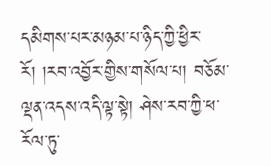དམིགས་པར་མཉམ་པ་ཉིད་ཀྱི་ཕྱིར་རོ། །རབ་འབྱོར་གྱིས་གསོལ་པ། བཅོམ་ལྡན་འདས་འདི་ལྟ་སྟེ། ཤེས་རབ་ཀྱི་ཕ་རོལ་ཏུ་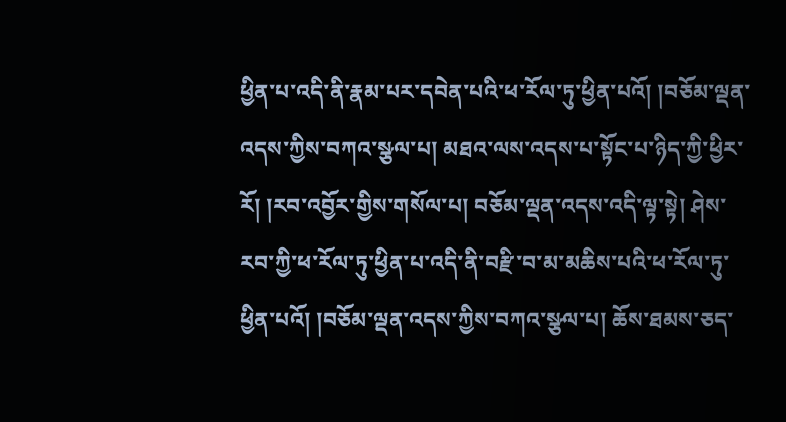ཕྱིན་པ་འདི་ནི་རྣམ་པར་དབེན་པའི་ཕ་རོལ་ཏུ་ཕྱིན་པའོ། །བཅོམ་ལྡན་འདས་ཀྱིས་བཀའ་སྩལ་པ། མཐའ་ལས་འདས་པ་སྟོང་པ་ཉིད་ཀྱི་ཕྱིར་རོ། །རབ་འབྱོར་གྱིས་གསོལ་པ། བཅོམ་ལྡན་འདས་འདི་ལྟ་སྟེ། ཤེས་རབ་ཀྱི་ཕ་རོལ་ཏུ་ཕྱིན་པ་འདི་ནི་བརྫི་བ་མ་མཆིས་པའི་ཕ་རོལ་ཏུ་ཕྱིན་པའོ། །བཅོམ་ལྡན་འདས་ཀྱིས་བཀའ་སྩལ་པ། ཆོས་ཐམས་ཅད་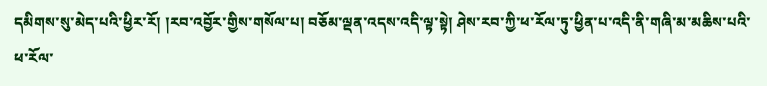དམིགས་སུ་མེད་པའི་ཕྱིར་རོ། །རབ་འབྱོར་གྱིས་གསོལ་པ། བཅོམ་ལྡན་འདས་འདི་ལྟ་སྟེ། ཤེས་རབ་ཀྱི་ཕ་རོལ་ཏུ་ཕྱིན་པ་འདི་ནི་གཞི་མ་མཆིས་པའི་ཕ་རོལ་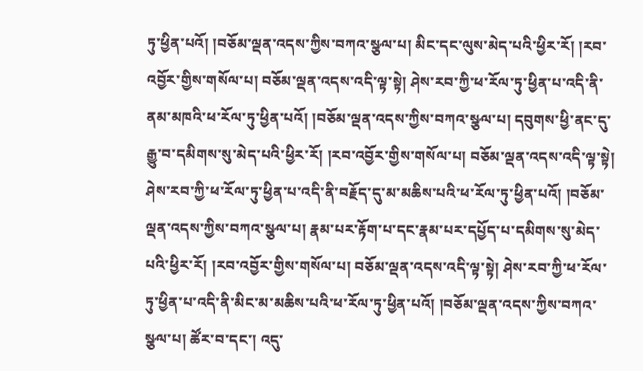ཏུ་ཕྱིན་པའོ། །བཅོམ་ལྡན་འདས་ཀྱིས་བཀའ་སྩལ་པ། མིང་དང་ལུས་མེད་པའི་ཕྱིར་རོ། །རབ་འབྱོར་གྱིས་གསོལ་པ། བཅོམ་ལྡན་འདས་འདི་ལྟ་སྟེ། ཤེས་རབ་ཀྱི་ཕ་རོལ་ཏུ་ཕྱིན་པ་འདི་ནི་ནམ་མཁའི་ཕ་རོལ་ཏུ་ཕྱིན་པའོ། །བཅོམ་ལྡན་འདས་ཀྱིས་བཀའ་སྩལ་པ། དབུགས་ཕྱི་ནང་དུ་རྒྱུ་བ་དམིགས་སུ་མེད་པའི་ཕྱིར་རོ། །རབ་འབྱོར་གྱིས་གསོལ་པ། བཅོམ་ལྡན་འདས་འདི་ལྟ་སྟེ། ཤེས་རབ་ཀྱི་ཕ་རོལ་ཏུ་ཕྱིན་པ་འདི་ནི་བརྗོད་དུ་མ་མཆིས་པའི་ཕ་རོལ་ཏུ་ཕྱིན་པའོ། །བཅོམ་ལྡན་འདས་ཀྱིས་བཀའ་སྩལ་པ། རྣམ་པར་རྟོག་པ་དང་རྣམ་པར་དཔྱོད་པ་དམིགས་སུ་མེད་པའི་ཕྱིར་རོ། །རབ་འབྱོར་གྱིས་གསོལ་པ། བཅོམ་ལྡན་འདས་འདི་ལྟ་སྟེ། ཤེས་རབ་ཀྱི་ཕ་རོལ་ཏུ་ཕྱིན་པ་འདི་ནི་མིང་མ་མཆིས་པའི་ཕ་རོལ་ཏུ་ཕྱིན་པའོ། །བཅོམ་ལྡན་འདས་ཀྱིས་བཀའ་སྩལ་པ། ཚོར་བ་དང་། འདུ་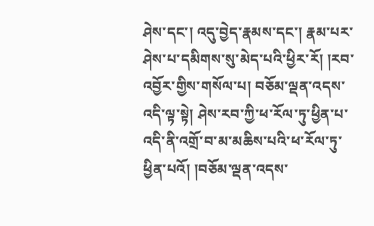ཤེས་དང་། འདུ་བྱེད་རྣམས་དང་། རྣམ་པར་ཤེས་པ་དམིགས་སུ་མེད་པའི་ཕྱིར་རོ། །རབ་འབྱོར་གྱིས་གསོལ་པ། བཅོམ་ལྡན་འདས་འདི་ལྟ་སྟེ། ཤེས་རབ་ཀྱི་ཕ་རོལ་ཏུ་ཕྱིན་པ་འདི་ནི་འགྲོ་བ་མ་མཆིས་པའི་ཕ་རོལ་ཏུ་ཕྱིན་པའོ། །བཅོམ་ལྡན་འདས་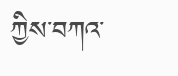ཀྱིས་བཀའ་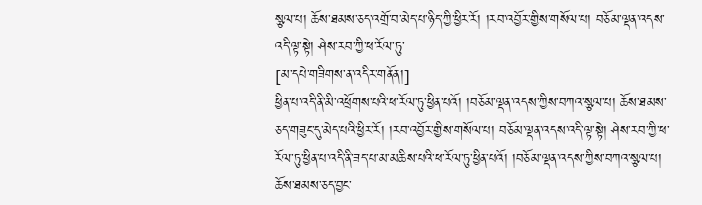སྩལ་པ། ཆོས་ཐམས་ཅད་འགྲོ་བ་མེད་པ་ཉིད་ཀྱི་ཕྱིར་རོ། །རབ་འབྱོར་གྱིས་གསོལ་པ། བཅོམ་ལྡན་འདས་འདི་ལྟ་སྟེ། ཤེས་རབ་ཀྱི་ཕ་རོལ་ཏུ་
[མ་དཔེ་གཟིགས་ན་འདིར་གནོན།]
ཕྱིན་པ་འདི་ནི་མི་འཕྲོགས་པའི་ཕ་རོལ་ཏུ་ཕྱིན་པའོ། །བཅོམ་ལྡན་འདས་ཀྱིས་བཀའ་སྩལ་པ། ཆོས་ཐམས་ཅད་གཟུང་དུ་མེད་པའི་ཕྱིར་རོ། །རབ་འབྱོར་གྱིས་གསོལ་པ། བཅོམ་ལྡན་འདས་འདི་ལྟ་སྟེ། ཤེས་རབ་ཀྱི་ཕ་རོལ་ཏུ་ཕྱིན་པ་འདི་ནི་ཟད་པ་མ་མཆིས་པའི་ཕ་རོལ་ཏུ་ཕྱིན་པའོ། །བཅོམ་ལྡན་འདས་ཀྱིས་བཀའ་སྩལ་པ། ཆོས་ཐམས་ཅད་བྱང་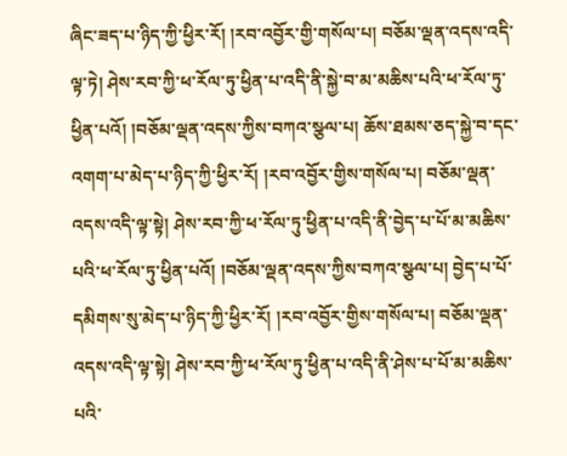ཞིང་ཟད་པ་ཉིད་ཀྱི་ཕྱིར་རོ། །རབ་འབྱོར་གྱི་གསོལ་པ། བཅོམ་ལྡན་འདས་འདི་ལྟ་ཏེ། ཤེས་རབ་ཀྱི་ཕ་རོལ་ཏུ་ཕྱིན་པ་འདི་ནི་སྐྱེ་བ་མ་མཆིས་པའི་ཕ་རོལ་ཏུ་ཕྱིན་པའོ། །བཅོམ་ལྡན་འདས་ཀྱིས་བཀའ་སྩལ་པ། ཆོས་ཐམས་ཅད་སྐྱེ་བ་དང་འགག་པ་མེད་པ་ཉིད་ཀྱི་ཕྱིར་རོ། །རབ་འབྱོར་གྱིས་གསོལ་པ། བཅོམ་ལྡན་འདས་འདི་ལྟ་སྟེ། ཤེས་རབ་ཀྱི་ཕ་རོལ་ཏུ་ཕྱིན་པ་འདི་ནི་བྱེད་པ་པོ་མ་མཆིས་པའི་ཕ་རོལ་ཏུ་ཕྱིན་པའོ། །བཅོམ་ལྡན་འདས་ཀྱིས་བཀའ་སྩལ་པ། བྱེད་པ་པོ་དམིགས་སུ་མེད་པ་ཉིད་ཀྱི་ཕྱིར་རོ། །རབ་འབྱོར་གྱིས་གསོལ་པ། བཅོམ་ལྡན་འདས་འདི་ལྟ་སྟེ། ཤེས་རབ་ཀྱི་ཕ་རོལ་ཏུ་ཕྱིན་པ་འདི་ནི་ཤེས་པ་པོ་མ་མཆིས་པའི་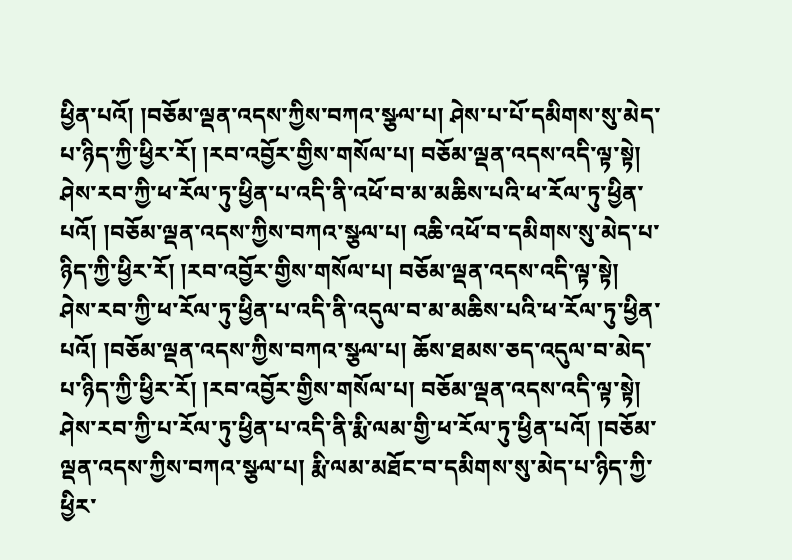ཕྱིན་པའོ། །བཅོམ་ལྡན་འདས་ཀྱིས་བཀའ་སྩལ་པ། ཤེས་པ་པོ་དམིགས་སུ་མེད་པ་ཉིད་ཀྱི་ཕྱིར་རོ། །རབ་འབྱོར་གྱིས་གསོལ་པ། བཅོམ་ལྡན་འདས་འདི་ལྟ་སྟེ། ཤེས་རབ་ཀྱི་ཕ་རོལ་ཏུ་ཕྱིན་པ་འདི་ནི་འཕོ་བ་མ་མཆིས་པའི་ཕ་རོལ་ཏུ་ཕྱིན་པའོ། །བཅོམ་ལྡན་འདས་ཀྱིས་བཀའ་སྩལ་པ། འཆི་འཕོ་བ་དམིགས་སུ་མེད་པ་ཉིད་ཀྱི་ཕྱིར་རོ། །རབ་འབྱོར་གྱིས་གསོལ་པ། བཅོམ་ལྡན་འདས་འདི་ལྟ་སྟེ། ཤེས་རབ་ཀྱི་ཕ་རོལ་ཏུ་ཕྱིན་པ་འདི་ནི་འདུལ་བ་མ་མཆིས་པའི་ཕ་རོལ་ཏུ་ཕྱིན་པའོ། །བཅོམ་ལྡན་འདས་ཀྱིས་བཀའ་སྩལ་པ། ཆོས་ཐམས་ཅད་འདུལ་བ་མེད་པ་ཉིད་ཀྱི་ཕྱིར་རོ། །རབ་འབྱོར་གྱིས་གསོལ་པ། བཅོམ་ལྡན་འདས་འདི་ལྟ་སྟེ། ཤེས་རབ་ཀྱི་པ་རོལ་ཏུ་ཕྱིན་པ་འདི་ནི་རྨི་ལམ་གྱི་ཕ་རོལ་ཏུ་ཕྱིན་པའོ། །བཅོམ་ལྡན་འདས་ཀྱིས་བཀའ་སྩལ་པ། རྨི་ལམ་མཐོང་བ་དམིགས་སུ་མེད་པ་ཉིད་ཀྱི་ཕྱིར་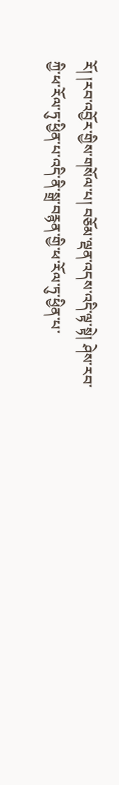རོ། །རབ་འབྱོར་གྱིས་གསོལ་པ། བཅོམ་ལྡན་འདས་འདི་ལྟ་སྟེ། ཤེས་རབ་ཀྱི་ཕ་རོལ་ཏུ་ཕྱིན་པ་འདི་ནི་སྒྲ་བརྙན་གྱི་ཕ་རོལ་ཏུ་ཕྱིན་པ་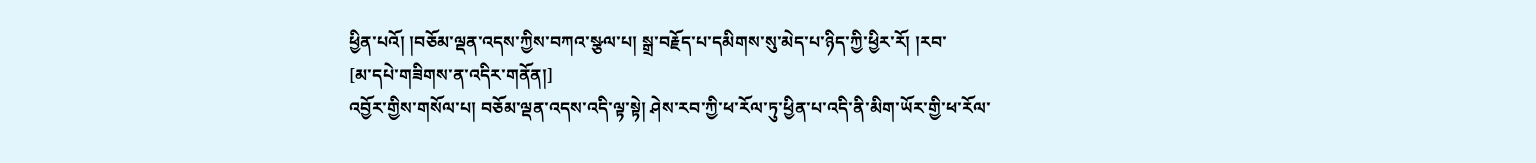ཕྱིན་པའོ། །བཅོམ་ལྡན་འདས་ཀྱིས་བཀའ་སྩལ་པ། སྒྲ་བརྗོད་པ་དམིགས་སུ་མེད་པ་ཉིད་ཀྱི་ཕྱིར་རོ། །རབ་
[མ་དཔེ་གཟིགས་ན་འདིར་གནོན།]
འབྱོར་གྱིས་གསོལ་པ། བཅོམ་ལྡན་འདས་འདི་ལྟ་སྟེ། ཤེས་རབ་ཀྱི་ཕ་རོལ་ཏུ་ཕྱིན་པ་འདི་ནི་མིག་ཡོར་གྱི་ཕ་རོལ་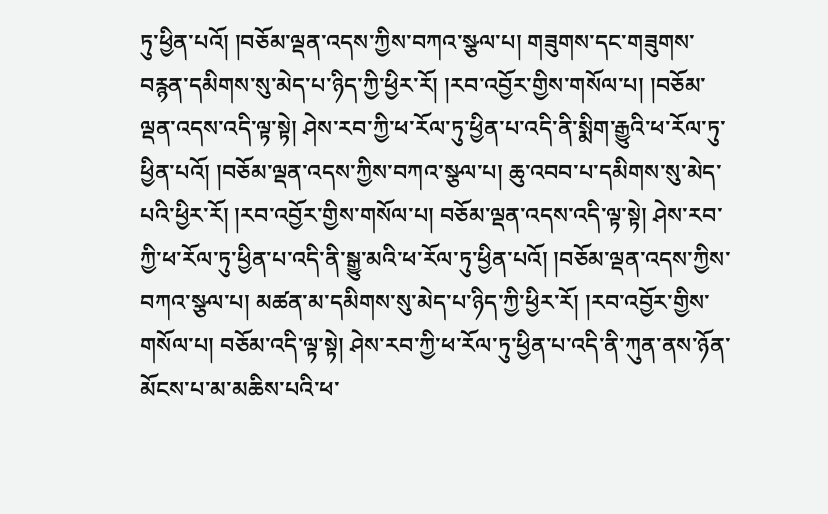ཏུ་ཕྱིན་པའོ། །བཅོམ་ལྡན་འདས་ཀྱིས་བཀའ་སྩལ་པ། གཟུགས་དང་གཟུགས་བརྙན་དམིགས་སུ་མེད་པ་ཉིད་ཀྱི་ཕྱིར་རོ། །རབ་འབྱོར་གྱིས་གསོལ་པ། །བཅོམ་ལྡན་འདས་འདི་ལྟ་སྟེ། ཤེས་རབ་ཀྱི་ཕ་རོལ་ཏུ་ཕྱིན་པ་འདི་ནི་སྨིག་རྒྱུའི་ཕ་རོལ་ཏུ་ཕྱིན་པའོ། །བཅོམ་ལྡན་འདས་ཀྱིས་བཀའ་སྩལ་པ། ཆུ་འབབ་པ་དམིགས་སུ་མེད་པའི་ཕྱིར་རོ། །རབ་འབྱོར་གྱིས་གསོལ་པ། བཅོམ་ལྡན་འདས་འདི་ལྟ་སྟེ། ཤེས་རབ་ཀྱི་ཕ་རོལ་ཏུ་ཕྱིན་པ་འདི་ནི་སྒྱུ་མའི་ཕ་རོལ་ཏུ་ཕྱིན་པའོ། །བཅོམ་ལྡན་འདས་ཀྱིས་བཀའ་སྩལ་པ། མཚན་མ་དམིགས་སུ་མེད་པ་ཉིད་ཀྱི་ཕྱིར་རོ། །རབ་འབྱོར་གྱིས་གསོལ་པ། བཅོམ་འདི་ལྟ་སྟེ། ཤེས་རབ་ཀྱི་ཕ་རོལ་ཏུ་ཕྱིན་པ་འདི་ནི་ཀུན་ནས་ཉོན་མོངས་པ་མ་མཆིས་པའི་ཕ་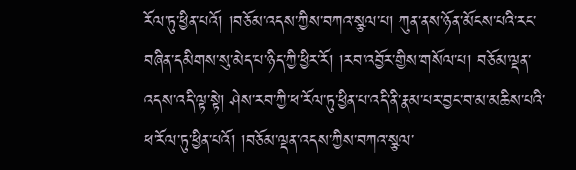རོལ་ཏུ་ཕྱིན་པའོ། །བཅོམ་འདས་ཀྱིས་བཀའ་སྩལ་པ། ཀུན་ནས་ཉོན་མོངས་པའི་རང་བཞིན་དམིགས་སུ་མེད་པ་ཉིད་ཀྱི་ཕྱིར་རོ། །རབ་འབྱོར་གྱིས་གསོལ་པ། བཅོམ་ལྡན་འདས་འདི་ལྟ་སྟེ། ཤེས་རབ་ཀྱི་ཕ་རོལ་ཏུ་ཕྱིན་པ་འདི་ནི་རྣམ་པར་བྱང་བ་མ་མཆིས་པའི་ཕ་རོལ་ཏུ་ཕྱིན་པའོ། །བཅོམ་ལྡན་འདས་ཀྱིས་བཀའ་སྩལ་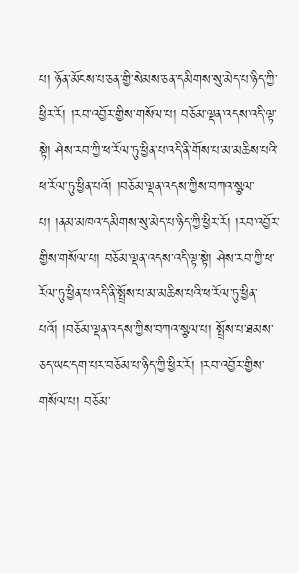པ། ཉོན་མོངས་པ་ཅན་གྱི་སེམས་ཅན་དམིགས་སུ་མེད་པ་ཉིད་ཀྱི་ཕྱིར་རོ། །རབ་འབྱོར་གྱིས་གསོལ་པ། བཅོམ་ལྡན་འདས་འདི་ལྟ་སྟེ། ཤེས་རབ་ཀྱི་ཕ་རོལ་ཏུ་ཕྱིན་པ་འདི་ནི་གོས་པ་མ་མཆིས་པའི་ཕ་རོལ་ཏུ་ཕྱིན་པའོ། །བཅོམ་ལྡན་འདས་ཀྱིས་བཀའ་སྩལ་པ། །ནམ་མཁའ་དམིགས་སུ་མེད་པ་ཉིད་ཀྱི་ཕྱིར་རོ། །རབ་འབྱོར་གྱིས་གསོལ་པ། བཅོམ་ལྡན་འདས་འདི་ལྟ་སྟེ། ཤེས་རབ་ཀྱི་ཕ་རོལ་ཏུ་ཕྱིན་པ་འདི་ནི་སྤྲོས་པ་མ་མཆིས་པའི་ཕ་རོལ་ཏུ་ཕྱིན་པའོ། །བཅོམ་ལྡན་འདས་ཀྱིས་བཀའ་སྩལ་པ། སྤྲོས་པ་ཐམས་ཅད་ཡང་དག་པར་བཅོམ་པ་ཉིད་ཀྱི་ཕྱིར་རོ། །རབ་འབྱོར་གྱིས་གསོལ་པ། བཅོམ་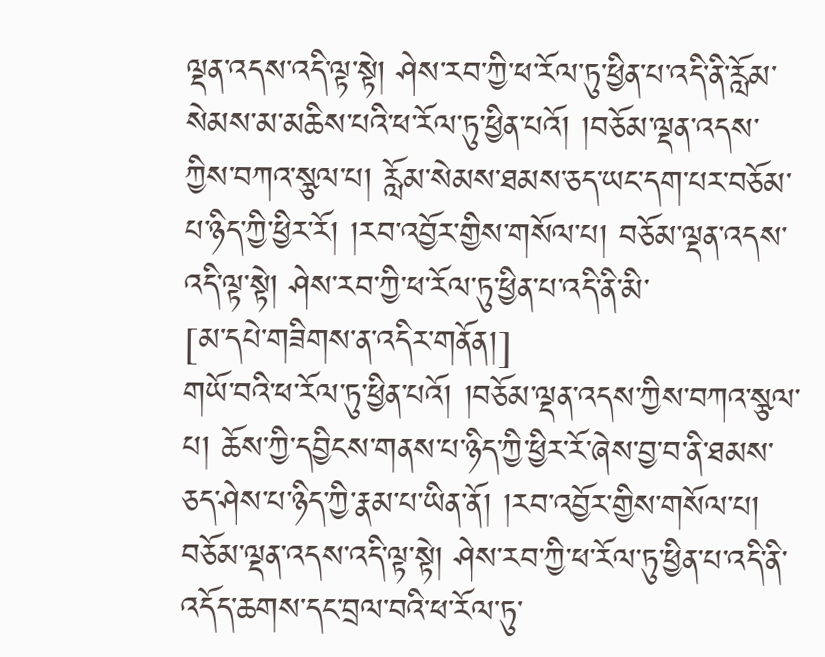ལྡན་འདས་འདི་ལྟ་སྟེ། ཤེས་རབ་ཀྱི་ཕ་རོལ་ཏུ་ཕྱིན་པ་འདི་ནི་རློམ་སེམས་མ་མཆིས་པའི་ཕ་རོལ་ཏུ་ཕྱིན་པའོ། །བཅོམ་ལྡན་འདས་ཀྱིས་བཀའ་སྩལ་པ། རློམ་སེམས་ཐམས་ཅད་ཡང་དག་པར་བཅོམ་པ་ཉིད་ཀྱི་ཕྱིར་རོ། །རབ་འབྱོར་གྱིས་གསོལ་པ། བཅོམ་ལྡན་འདས་འདི་ལྟ་སྟེ། ཤེས་རབ་ཀྱི་ཕ་རོལ་ཏུ་ཕྱིན་པ་འདི་ནི་མི་
[མ་དཔེ་གཟིགས་ན་འདིར་གནོན།]
གཡོ་བའི་ཕ་རོལ་ཏུ་ཕྱིན་པའོ། །བཅོམ་ལྡན་འདས་ཀྱིས་བཀའ་སྩལ་པ། ཆོས་ཀྱི་དབྱིངས་གནས་པ་ཉིད་ཀྱི་ཕྱིར་རོ་ཞེས་བྱ་བ་ནི་ཐམས་ཅད་ཤེས་པ་ཉིད་ཀྱི་རྣམ་པ་ཡིན་ནོ། །རབ་འབྱོར་གྱིས་གསོལ་པ། བཅོམ་ལྡན་འདས་འདི་ལྟ་སྟེ། ཤེས་རབ་ཀྱི་ཕ་རོལ་ཏུ་ཕྱིན་པ་འདི་ནི་འདོད་ཆགས་དང་བྲལ་བའི་ཕ་རོལ་ཏུ་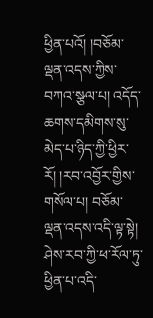ཕྱིན་པའོ། །བཅོམ་ལྡན་འདས་ཀྱིས་བཀའ་སྩལ་པ། འདོད་ཆགས་དམིགས་སུ་མེད་པ་ཉིད་ཀྱི་ཕྱིར་རོ། །རབ་འབྱོར་གྱིས་གསོལ་པ། བཅོམ་ལྡན་འདས་འདི་ལྟ་སྟེ། ཤེས་རབ་ཀྱི་ཕ་རོལ་ཏུ་ཕྱིན་པ་འདི་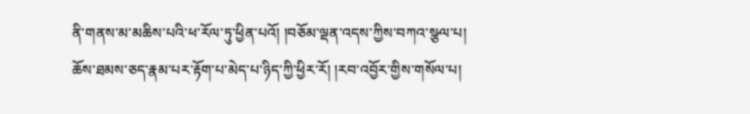ནི་གནས་མ་མཆིས་པའི་ཕ་རོལ་ཏུ་ཕྱིན་པའོ། །བཅོམ་ལྡན་འདས་ཀྱིས་བཀའ་སྩལ་པ། ཆོས་ཐམས་ཅད་རྣམ་པར་རྟོག་པ་མེད་པ་ཉིད་ཀྱི་ཕྱིར་རོ། །རབ་འབྱོར་གྱིས་གསོལ་པ།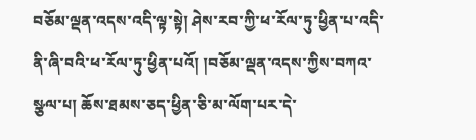བཅོམ་ལྡན་འདས་འདི་ལྟ་སྟེ། ཤེས་རབ་ཀྱི་ཕ་རོལ་ཏུ་ཕྱིན་པ་འདི་ནི་ཞི་བའི་ཕ་རོལ་ཏུ་ཕྱིན་པའོ། །བཅོམ་ལྡན་འདས་ཀྱིས་བཀའ་སྩལ་པ། ཆོས་ཐམས་ཅད་ཕྱིན་ཅི་མ་ལོག་པར་དེ་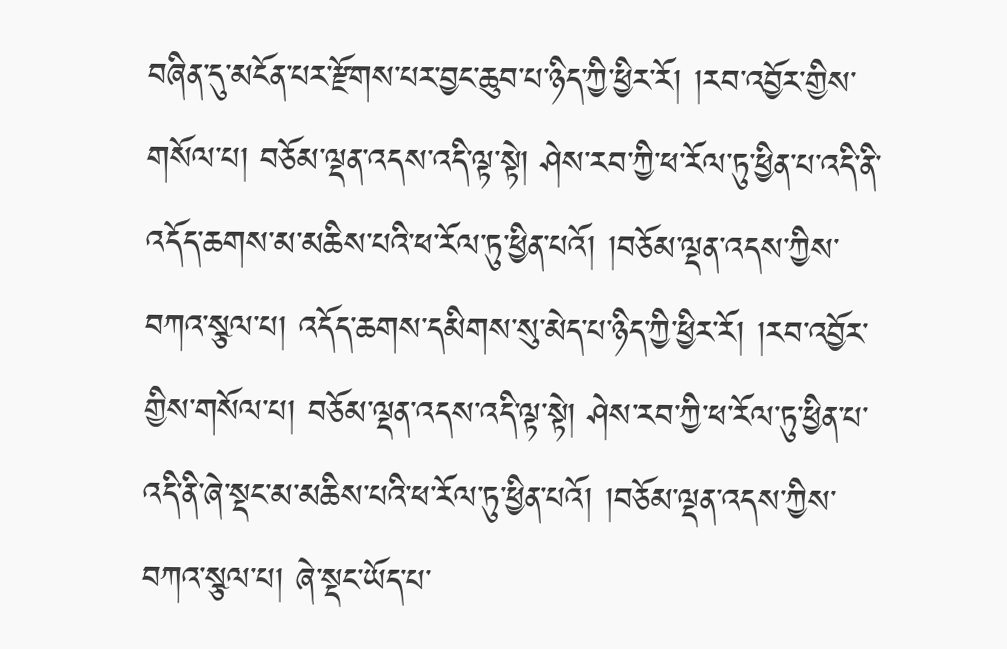བཞིན་དུ་མངོན་པར་རྫོགས་པར་བྱང་ཆུབ་པ་ཉིད་ཀྱི་ཕྱིར་རོ། །རབ་འབྱོར་གྱིས་གསོལ་པ། བཅོམ་ལྡན་འདས་འདི་ལྟ་སྟེ། ཤེས་རབ་ཀྱི་ཕ་རོལ་ཏུ་ཕྱིན་པ་འདི་ནི་འདོད་ཆགས་མ་མཆིས་པའི་ཕ་རོལ་ཏུ་ཕྱིན་པའོ། །བཅོམ་ལྡན་འདས་ཀྱིས་བཀའ་སྩལ་པ། འདོད་ཆགས་དམིགས་སུ་མེད་པ་ཉིད་ཀྱི་ཕྱིར་རོ། །རབ་འབྱོར་གྱིས་གསོལ་པ། བཅོམ་ལྡན་འདས་འདི་ལྟ་སྟེ། ཤེས་རབ་ཀྱི་ཕ་རོལ་ཏུ་ཕྱིན་པ་འདི་ནི་ཞེ་སྡང་མ་མཆིས་པའི་ཕ་རོལ་ཏུ་ཕྱིན་པའོ། །བཅོམ་ལྡན་འདས་ཀྱིས་བཀའ་སྩལ་པ། ཞེ་སྡང་ཡོད་པ་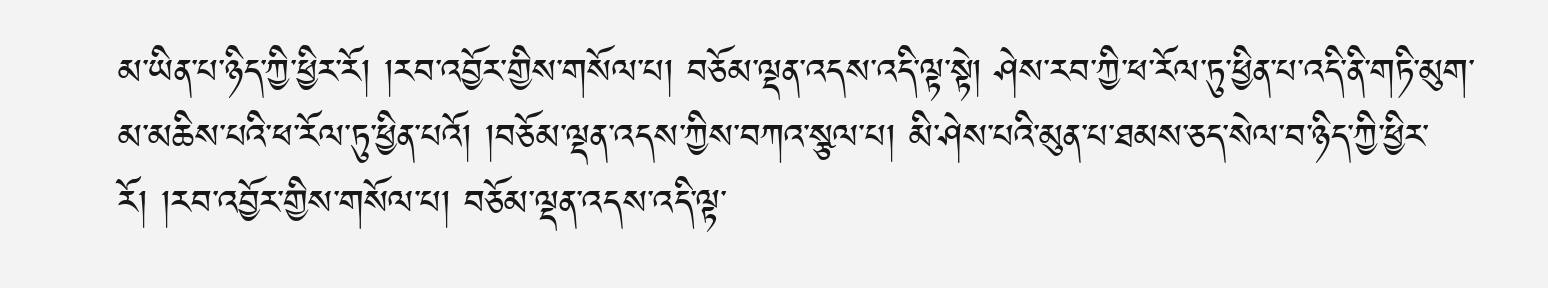མ་ཡིན་པ་ཉིད་ཀྱི་ཕྱིར་རོ། །རབ་འབྱོར་གྱིས་གསོལ་པ། བཅོམ་ལྡན་འདས་འདི་ལྟ་སྟེ། ཤེས་རབ་ཀྱི་ཕ་རོལ་ཏུ་ཕྱིན་པ་འདི་ནི་གཏི་མུག་མ་མཆིས་པའི་ཕ་རོལ་ཏུ་ཕྱིན་པའོ། །བཅོམ་ལྡན་འདས་ཀྱིས་བཀའ་སྩལ་པ། མི་ཤེས་པའི་མུན་པ་ཐམས་ཅད་སེལ་བ་ཉིད་ཀྱི་ཕྱིར་རོ། །རབ་འབྱོར་གྱིས་གསོལ་པ། བཅོམ་ལྡན་འདས་འདི་ལྟ་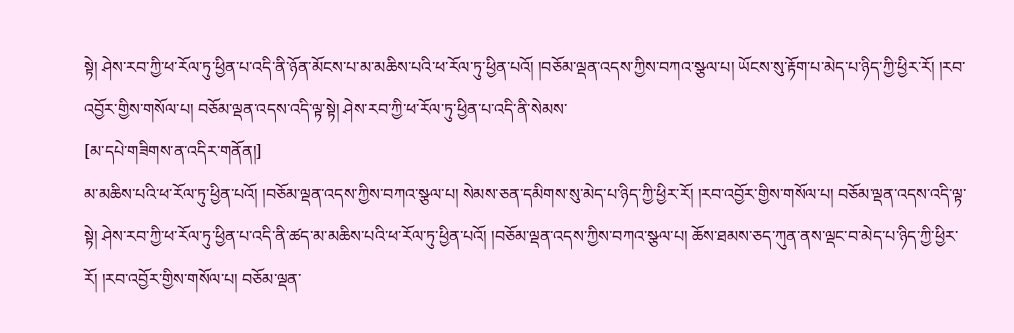སྟེ། ཤེས་རབ་ཀྱི་ཕ་རོལ་ཏུ་ཕྱིན་པ་འདི་ནི་ཉོན་མོངས་པ་མ་མཆིས་པའི་ཕ་རོལ་ཏུ་ཕྱིན་པའོ། །བཅོམ་ལྡན་འདས་ཀྱིས་བཀའ་སྩལ་པ། ཡོངས་སུ་རྟོག་པ་མེད་པ་ཉིད་ཀྱི་ཕྱིར་རོ། །རབ་འབྱོར་གྱིས་གསོལ་པ། བཅོམ་ལྡན་འདས་འདི་ལྟ་སྟེ། ཤེས་རབ་ཀྱི་ཕ་རོལ་ཏུ་ཕྱིན་པ་འདི་ནི་སེམས་
[མ་དཔེ་གཟིགས་ན་འདིར་གནོན།]
མ་མཆིས་པའི་ཕ་རོལ་ཏུ་ཕྱིན་པའོ། །བཅོམ་ལྡན་འདས་ཀྱིས་བཀའ་སྩལ་པ། སེམས་ཅན་དམིགས་སུ་མེད་པ་ཉིད་ཀྱི་ཕྱིར་རོ། །རབ་འབྱོར་གྱིས་གསོལ་པ། བཅོམ་ལྡན་འདས་འདི་ལྟ་སྟེ། ཤེས་རབ་ཀྱི་ཕ་རོལ་ཏུ་ཕྱིན་པ་འདི་ནི་ཚད་མ་མཆིས་པའི་ཕ་རོལ་ཏུ་ཕྱིན་པའོ། །བཅོམ་ལྡན་འདས་ཀྱིས་བཀའ་སྩལ་པ། ཆོས་ཐམས་ཅད་ཀུན་ནས་ལྡང་བ་མེད་པ་ཉིད་ཀྱི་ཕྱིར་རོ། །རབ་འབྱོར་གྱིས་གསོལ་པ། བཅོམ་ལྡན་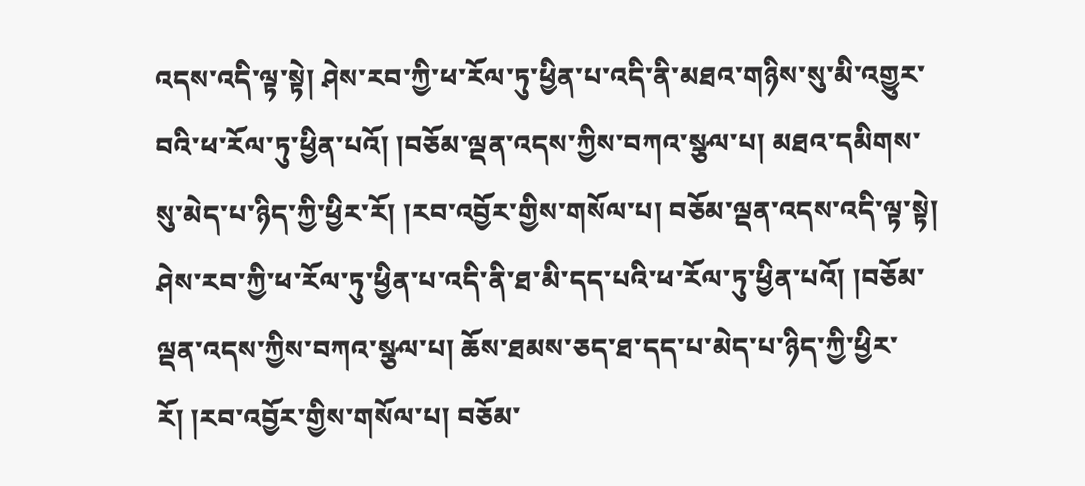འདས་འདི་ལྟ་སྟེ། ཤེས་རབ་ཀྱི་ཕ་རོལ་ཏུ་ཕྱིན་པ་འདི་ནི་མཐའ་གཉིས་སུ་མི་འགྱུར་བའི་ཕ་རོལ་ཏུ་ཕྱིན་པའོ། །བཅོམ་ལྡན་འདས་ཀྱིས་བཀའ་སྩལ་པ། མཐའ་དམིགས་སུ་མེད་པ་ཉིད་ཀྱི་ཕྱིར་རོ། །རབ་འབྱོར་གྱིས་གསོལ་པ། བཅོམ་ལྡན་འདས་འདི་ལྟ་སྟེ། ཤེས་རབ་ཀྱི་ཕ་རོལ་ཏུ་ཕྱིན་པ་འདི་ནི་ཐ་མི་དད་པའི་ཕ་རོལ་ཏུ་ཕྱིན་པའོ། །བཅོམ་ལྡན་འདས་ཀྱིས་བཀའ་སྩལ་པ། ཆོས་ཐམས་ཅད་ཐ་དད་པ་མེད་པ་ཉིད་ཀྱི་ཕྱིར་རོ། །རབ་འབྱོར་གྱིས་གསོལ་པ། བཅོམ་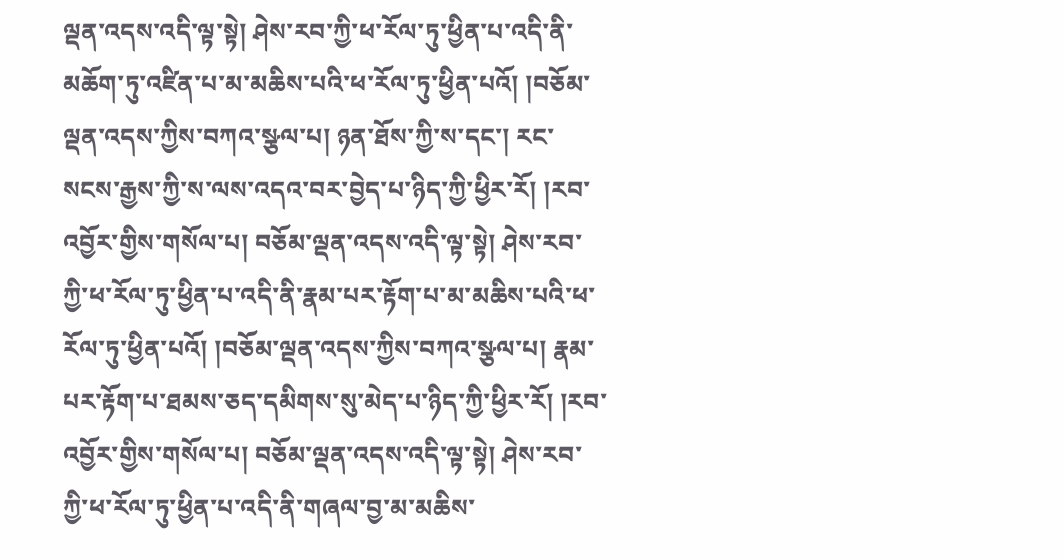ལྡན་འདས་འདི་ལྟ་སྟེ། ཤེས་རབ་ཀྱི་ཕ་རོལ་ཏུ་ཕྱིན་པ་འདི་ནི་མཆོག་ཏུ་འཛིན་པ་མ་མཆིས་པའི་ཕ་རོལ་ཏུ་ཕྱིན་པའོ། །བཅོམ་ལྡན་འདས་ཀྱིས་བཀའ་སྩལ་པ། ཉན་ཐོས་ཀྱི་ས་དང་། རང་སངས་རྒྱས་ཀྱི་ས་ལས་འདའ་བར་བྱེད་པ་ཉིད་ཀྱི་ཕྱིར་རོ། །རབ་འབྱོར་གྱིས་གསོལ་པ། བཅོམ་ལྡན་འདས་འདི་ལྟ་སྟེ། ཤེས་རབ་ཀྱི་ཕ་རོལ་ཏུ་ཕྱིན་པ་འདི་ནི་རྣམ་པར་རྟོག་པ་མ་མཆིས་པའི་ཕ་རོལ་ཏུ་ཕྱིན་པའོ། །བཅོམ་ལྡན་འདས་ཀྱིས་བཀའ་སྩལ་པ། རྣམ་པར་རྟོག་པ་ཐམས་ཅད་དམིགས་སུ་མེད་པ་ཉིད་ཀྱི་ཕྱིར་རོ། །རབ་འབྱོར་གྱིས་གསོལ་པ། བཅོམ་ལྡན་འདས་འདི་ལྟ་སྟེ། ཤེས་རབ་ཀྱི་ཕ་རོལ་ཏུ་ཕྱིན་པ་འདི་ནི་གཞལ་བྱ་མ་མཆིས་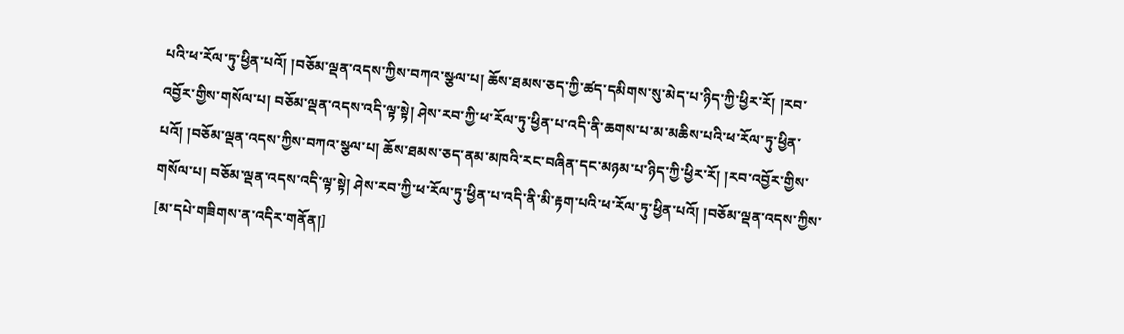པའི་ཕ་རོལ་ཏུ་ཕྱིན་པའོ། །བཅོམ་ལྡན་འདས་ཀྱིས་བཀའ་སྩལ་པ། ཆོས་ཐམས་ཅད་ཀྱི་ཚད་དམིགས་སུ་མེད་པ་ཉིད་ཀྱི་ཕྱིར་རོ། །རབ་འབྱོར་གྱིས་གསོལ་པ། བཅོམ་ལྡན་འདས་འདི་ལྟ་སྟེ། ཤེས་རབ་ཀྱི་ཕ་རོལ་ཏུ་ཕྱིན་པ་འདི་ནི་ཆགས་པ་མ་མཆིས་པའི་ཕ་རོལ་ཏུ་ཕྱིན་པའོ། །བཅོམ་ལྡན་འདས་ཀྱིས་བཀའ་སྩལ་པ། ཆོས་ཐམས་ཅད་ནམ་མཁའི་རང་བཞིན་དང་མཉམ་པ་ཉིད་ཀྱི་ཕྱིར་རོ། །རབ་འབྱོར་གྱིས་གསོལ་པ། བཅོམ་ལྡན་འདས་འདི་ལྟ་སྟེ། ཤེས་རབ་ཀྱི་ཕ་རོལ་ཏུ་ཕྱིན་པ་འདི་ནི་མི་རྟག་པའི་ཕ་རོལ་ཏུ་ཕྱིན་པའོ། །བཅོམ་ལྡན་འདས་ཀྱིས་
[མ་དཔེ་གཟིགས་ན་འདིར་གནོན།]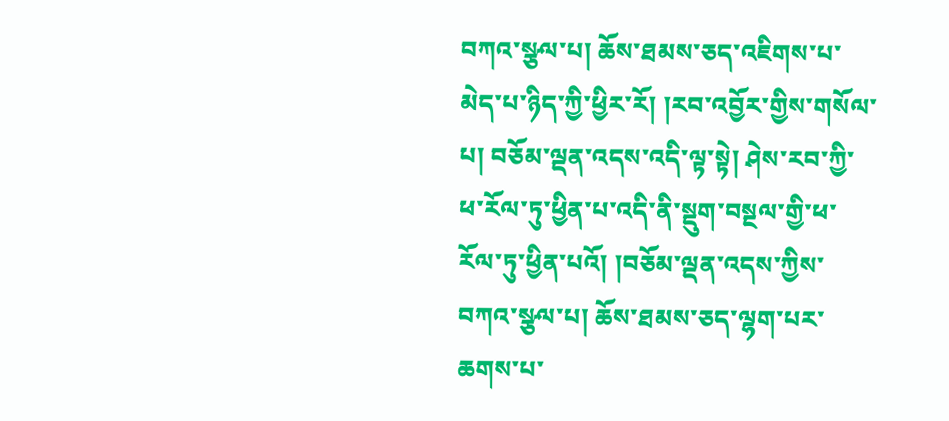བཀའ་སྩལ་པ། ཆོས་ཐམས་ཅད་འཇིགས་པ་མེད་པ་ཉིད་ཀྱི་ཕྱིར་རོ། །རབ་འབྱོར་གྱིས་གསོལ་པ། བཅོམ་ལྡན་འདས་འདི་ལྟ་སྟེ། ཤེས་རབ་ཀྱི་ཕ་རོལ་ཏུ་ཕྱིན་པ་འདི་ནི་སྡུག་བསྔལ་གྱི་ཕ་རོལ་ཏུ་ཕྱིན་པའོ། །བཅོམ་ལྡན་འདས་ཀྱིས་བཀའ་སྩལ་པ། ཆོས་ཐམས་ཅད་ལྷག་པར་ཆགས་པ་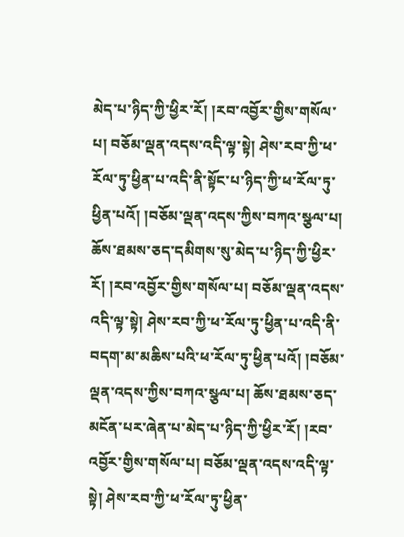མེད་པ་ཉིད་ཀྱི་ཕྱིར་རོ། །རབ་འབྱོར་གྱིས་གསོལ་པ། བཅོམ་ལྡན་འདས་འདི་ལྟ་སྟེ། ཤེས་རབ་ཀྱི་ཕ་རོལ་ཏུ་ཕྱིན་པ་འདི་ནི་སྟོང་པ་ཉིད་ཀྱི་ཕ་རོལ་ཏུ་ཕྱིན་པའོ། །བཅོམ་ལྡན་འདས་ཀྱིས་བཀའ་སྩལ་པ། ཆོས་ཐམས་ཅད་དམིགས་སུ་མེད་པ་ཉིད་ཀྱི་ཕྱིར་རོ། །རབ་འབྱོར་གྱིས་གསོལ་པ། བཅོམ་ལྡན་འདས་འདི་ལྟ་སྟེ། ཤེས་རབ་ཀྱི་ཕ་རོལ་ཏུ་ཕྱིན་པ་འདི་ནི་བདག་མ་མཆིས་པའི་ཕ་རོལ་ཏུ་ཕྱིན་པའོ། །བཅོམ་ལྡན་འདས་ཀྱིས་བཀའ་སྩལ་པ། ཆོས་ཐམས་ཅད་མངོན་པར་ཞེན་པ་མེད་པ་ཉིད་ཀྱི་ཕྱིར་རོ། །རབ་འབྱོར་གྱིས་གསོལ་པ། བཅོམ་ལྡན་འདས་འདི་ལྟ་སྟེ། ཤེས་རབ་ཀྱི་ཕ་རོལ་ཏུ་ཕྱིན་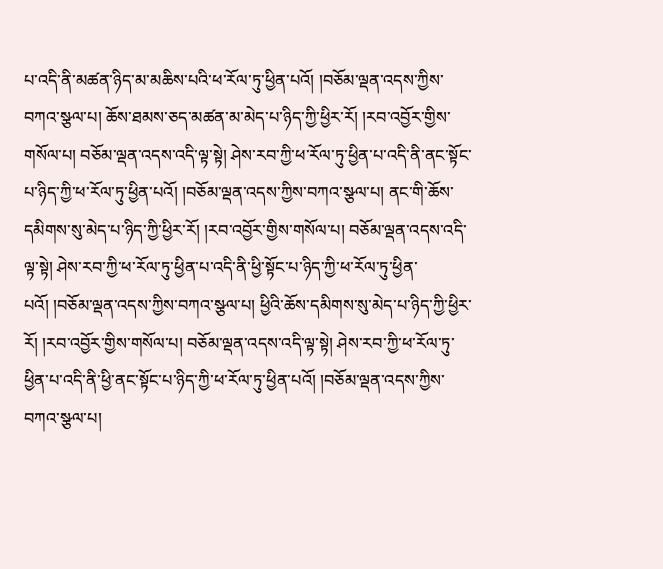པ་འདི་ནི་མཚན་ཉིད་མ་མཆིས་པའི་ཕ་རོལ་ཏུ་ཕྱིན་པའོ། །བཅོམ་ལྡན་འདས་ཀྱིས་བཀའ་སྩལ་པ། ཆོས་ཐམས་ཅད་མཚན་མ་མེད་པ་ཉིད་ཀྱི་ཕྱིར་རོ། །རབ་འབྱོར་གྱིས་གསོལ་པ། བཅོམ་ལྡན་འདས་འདི་ལྟ་སྟེ། ཤེས་རབ་ཀྱི་ཕ་རོལ་ཏུ་ཕྱིན་པ་འདི་ནི་ནང་སྟོང་པ་ཉིད་ཀྱི་ཕ་རོལ་ཏུ་ཕྱིན་པའོ། །བཅོམ་ལྡན་འདས་ཀྱིས་བཀའ་སྩལ་པ། ནང་གི་ཆོས་དམིགས་སུ་མེད་པ་ཉིད་ཀྱི་ཕྱིར་རོ། །རབ་འབྱོར་གྱིས་གསོལ་པ། བཅོམ་ལྡན་འདས་འདི་ལྟ་སྟེ། ཤེས་རབ་ཀྱི་ཕ་རོལ་ཏུ་ཕྱིན་པ་འདི་ནི་ཕྱི་སྟོང་པ་ཉིད་ཀྱི་ཕ་རོལ་ཏུ་ཕྱིན་པའོ། །བཅོམ་ལྡན་འདས་ཀྱིས་བཀའ་སྩལ་པ། ཕྱིའི་ཆོས་དམིགས་སུ་མེད་པ་ཉིད་ཀྱི་ཕྱིར་རོ། །རབ་འབྱོར་གྱིས་གསོལ་པ། བཅོམ་ལྡན་འདས་འདི་ལྟ་སྟེ། ཤེས་རབ་ཀྱི་ཕ་རོལ་ཏུ་ཕྱིན་པ་འདི་ནི་ཕྱི་ནང་སྟོང་པ་ཉིད་ཀྱི་ཕ་རོལ་ཏུ་ཕྱིན་པའོ། །བཅོམ་ལྡན་འདས་ཀྱིས་བཀའ་སྩལ་པ།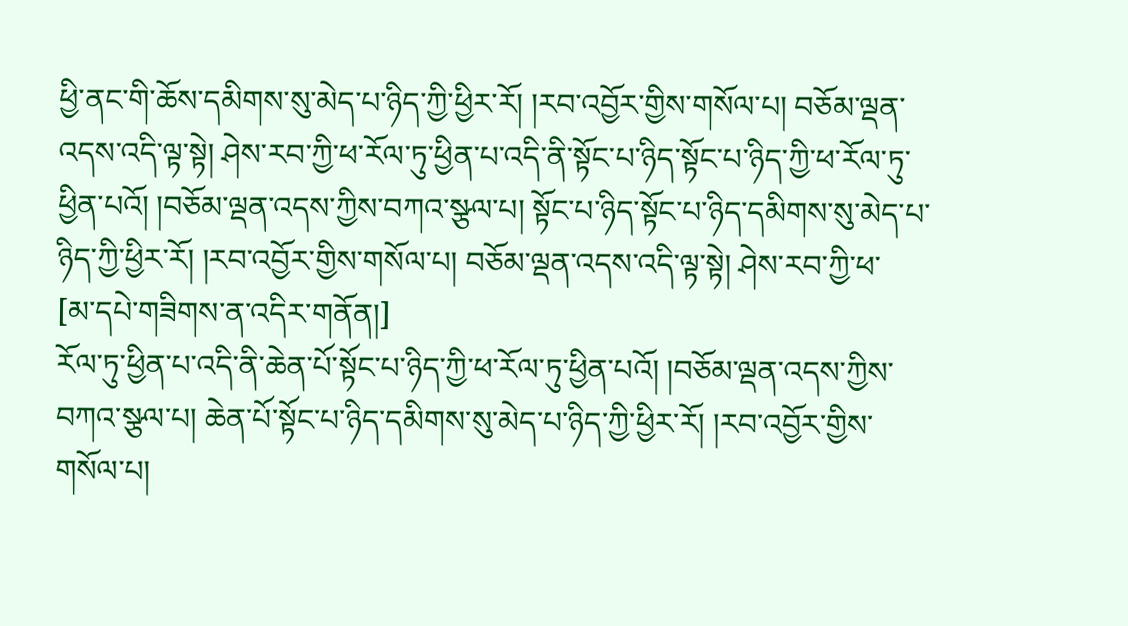ཕྱི་ནང་གི་ཆོས་དམིགས་སུ་མེད་པ་ཉིད་ཀྱི་ཕྱིར་རོ། །རབ་འབྱོར་གྱིས་གསོལ་པ། བཅོམ་ལྡན་འདས་འདི་ལྟ་སྟེ། ཤེས་རབ་ཀྱི་ཕ་རོལ་ཏུ་ཕྱིན་པ་འདི་ནི་སྟོང་པ་ཉིད་སྟོང་པ་ཉིད་ཀྱི་ཕ་རོལ་ཏུ་ཕྱིན་པའོ། །བཅོམ་ལྡན་འདས་ཀྱིས་བཀའ་སྩལ་པ། སྟོང་པ་ཉིད་སྟོང་པ་ཉིད་དམིགས་སུ་མེད་པ་ཉིད་ཀྱི་ཕྱིར་རོ། །རབ་འབྱོར་གྱིས་གསོལ་པ། བཅོམ་ལྡན་འདས་འདི་ལྟ་སྟེ། ཤེས་རབ་ཀྱི་ཕ་
[མ་དཔེ་གཟིགས་ན་འདིར་གནོན།]
རོལ་ཏུ་ཕྱིན་པ་འདི་ནི་ཆེན་པོ་སྟོང་པ་ཉིད་ཀྱི་ཕ་རོལ་ཏུ་ཕྱིན་པའོ། །བཅོམ་ལྡན་འདས་ཀྱིས་བཀའ་སྩལ་པ། ཆེན་པོ་སྟོང་པ་ཉིད་དམིགས་སུ་མེད་པ་ཉིད་ཀྱི་ཕྱིར་རོ། །རབ་འབྱོར་གྱིས་གསོལ་པ།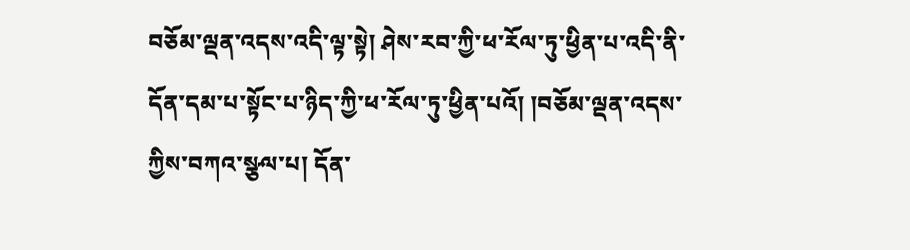བཅོམ་ལྡན་འདས་འདི་ལྟ་སྟེ། ཤེས་རབ་ཀྱི་ཕ་རོལ་ཏུ་ཕྱིན་པ་འདི་ནི་དོན་དམ་པ་སྟོང་པ་ཉིད་ཀྱི་ཕ་རོལ་ཏུ་ཕྱིན་པའོ། །བཅོམ་ལྡན་འདས་ཀྱིས་བཀའ་སྩལ་པ། དོན་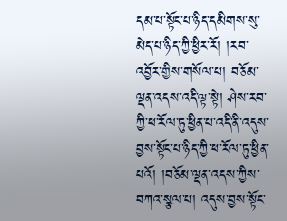དམ་པ་སྟོང་པ་ཉིད་དམིགས་སུ་མེད་པ་ཉིད་ཀྱི་ཕྱིར་རོ། །རབ་འབྱོར་གྱིས་གསོལ་པ། བཅོམ་ལྡན་འདས་འདི་ལྟ་སྟེ། ཤེས་རབ་ཀྱི་ཕ་རོལ་ཏུ་ཕྱིན་པ་འདི་ནི་འདུས་བྱས་སྟོང་པ་ཉིད་ཀྱི་ཕ་རོལ་ཏུ་ཕྱིན་པའོ། །བཅོམ་ལྡན་འདས་ཀྱིས་བཀའ་སྩལ་པ། འདུས་བྱས་སྟོང་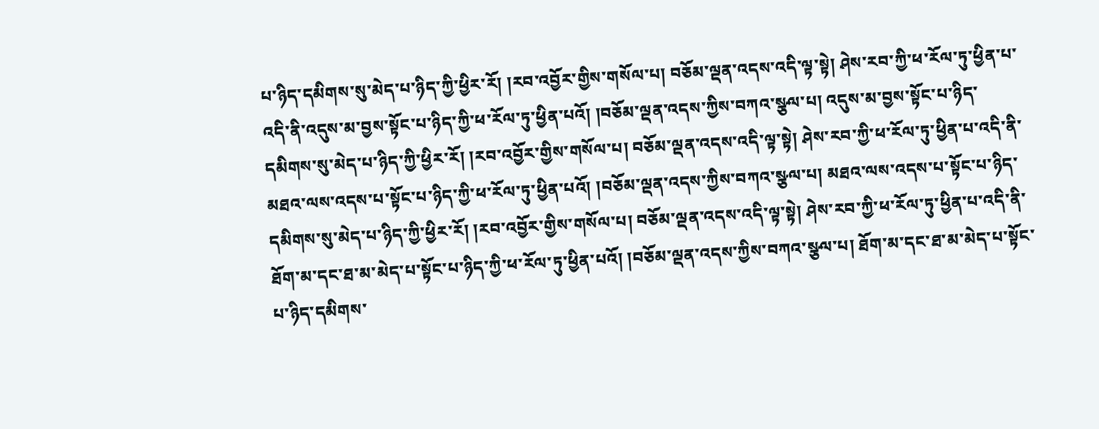པ་ཉིད་དམིགས་སུ་མེད་པ་ཉིད་ཀྱི་ཕྱིར་རོ། །རབ་འབྱོར་གྱིས་གསོལ་པ། བཅོམ་ལྡན་འདས་འདི་ལྟ་སྟེ། ཤེས་རབ་ཀྱི་ཕ་རོལ་ཏུ་ཕྱིན་པ་འདི་ནི་འདུས་མ་བྱས་སྟོང་པ་ཉིད་ཀྱི་ཕ་རོལ་ཏུ་ཕྱིན་པའོ། །བཅོམ་ལྡན་འདས་ཀྱིས་བཀའ་སྩལ་པ། འདུས་མ་བྱས་སྟོང་པ་ཉིད་དམིགས་སུ་མེད་པ་ཉིད་ཀྱི་ཕྱིར་རོ། །རབ་འབྱོར་གྱིས་གསོལ་པ། བཅོམ་ལྡན་འདས་འདི་ལྟ་སྟེ། ཤེས་རབ་ཀྱི་ཕ་རོལ་ཏུ་ཕྱིན་པ་འདི་ནི་མཐའ་ལས་འདས་པ་སྟོང་པ་ཉིད་ཀྱི་ཕ་རོལ་ཏུ་ཕྱིན་པའོ། །བཅོམ་ལྡན་འདས་ཀྱིས་བཀའ་སྩལ་པ། མཐའ་ལས་འདས་པ་སྟོང་པ་ཉིད་དམིགས་སུ་མེད་པ་ཉིད་ཀྱི་ཕྱིར་རོ། །རབ་འབྱོར་གྱིས་གསོལ་པ། བཅོམ་ལྡན་འདས་འདི་ལྟ་སྟེ། ཤེས་རབ་ཀྱི་ཕ་རོལ་ཏུ་ཕྱིན་པ་འདི་ནི་ཐོག་མ་དང་ཐ་མ་མེད་པ་སྟོང་པ་ཉིད་ཀྱི་ཕ་རོལ་ཏུ་ཕྱིན་པའོ། །བཅོམ་ལྡན་འདས་ཀྱིས་བཀའ་སྩལ་པ། ཐོག་མ་དང་ཐ་མ་མེད་པ་སྟོང་པ་ཉིད་དམིགས་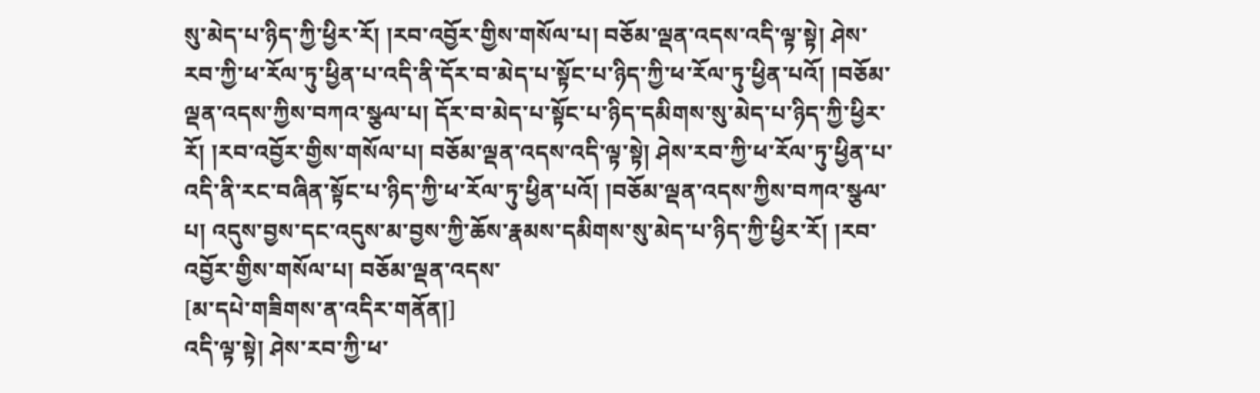སུ་མེད་པ་ཉིད་ཀྱི་ཕྱིར་རོ། །རབ་འབྱོར་གྱིས་གསོལ་པ། བཅོམ་ལྡན་འདས་འདི་ལྟ་སྟེ། ཤེས་རབ་ཀྱི་ཕ་རོལ་ཏུ་ཕྱིན་པ་འདི་ནི་དོར་བ་མེད་པ་སྟོང་པ་ཉིད་ཀྱི་ཕ་རོལ་ཏུ་ཕྱིན་པའོ། །བཅོམ་ལྡན་འདས་ཀྱིས་བཀའ་སྩལ་པ། དོར་བ་མེད་པ་སྟོང་པ་ཉིད་དམིགས་སུ་མེད་པ་ཉིད་ཀྱི་ཕྱིར་རོ། །རབ་འབྱོར་གྱིས་གསོལ་པ། བཅོམ་ལྡན་འདས་འདི་ལྟ་སྟེ། ཤེས་རབ་ཀྱི་ཕ་རོལ་ཏུ་ཕྱིན་པ་འདི་ནི་རང་བཞིན་སྟོང་པ་ཉིད་ཀྱི་ཕ་རོལ་ཏུ་ཕྱིན་པའོ། །བཅོམ་ལྡན་འདས་ཀྱིས་བཀའ་སྩལ་པ། འདུས་བྱས་དང་འདུས་མ་བྱས་ཀྱི་ཆོས་རྣམས་དམིགས་སུ་མེད་པ་ཉིད་ཀྱི་ཕྱིར་རོ། །རབ་འབྱོར་གྱིས་གསོལ་པ། བཅོམ་ལྡན་འདས་
[མ་དཔེ་གཟིགས་ན་འདིར་གནོན།]
འདི་ལྟ་སྟེ། ཤེས་རབ་ཀྱི་ཕ་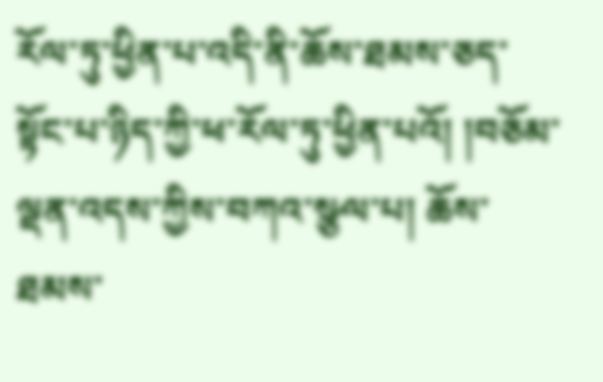རོལ་ཏུ་ཕྱིན་པ་འདི་ནི་ཆོས་ཐམས་ཅད་སྟོང་པ་ཉིད་ཀྱི་ཕ་རོལ་ཏུ་ཕྱིན་པའོ། །བཅོམ་ལྡན་འདས་ཀྱིས་བཀའ་སྩལ་པ། ཆོས་ཐམས་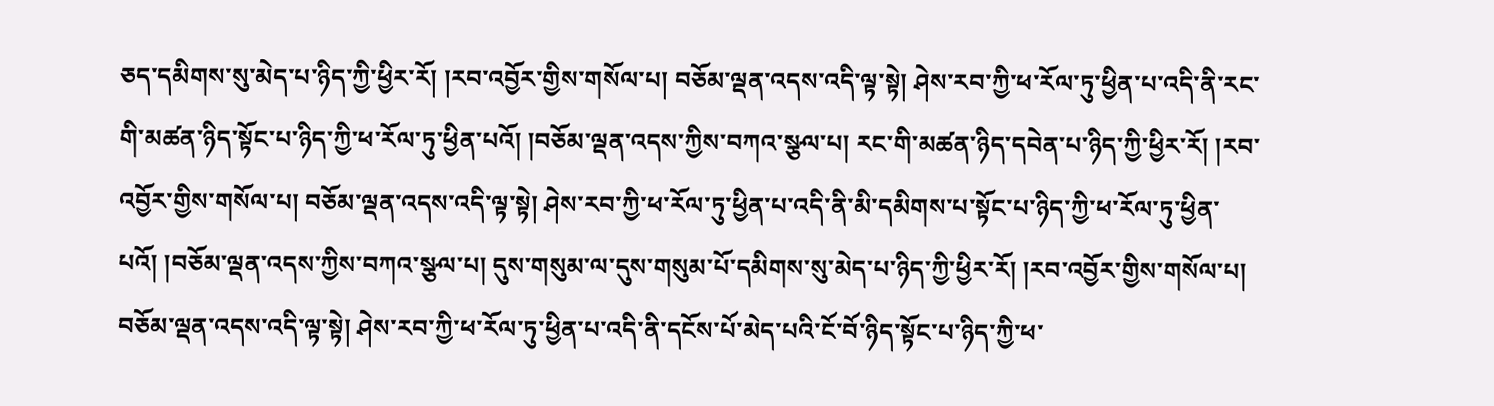ཅད་དམིགས་སུ་མེད་པ་ཉིད་ཀྱི་ཕྱིར་རོ། །རབ་འབྱོར་གྱིས་གསོལ་པ། བཅོམ་ལྡན་འདས་འདི་ལྟ་སྟེ། ཤེས་རབ་ཀྱི་ཕ་རོལ་ཏུ་ཕྱིན་པ་འདི་ནི་རང་གི་མཚན་ཉིད་སྟོང་པ་ཉིད་ཀྱི་ཕ་རོལ་ཏུ་ཕྱིན་པའོ། །བཅོམ་ལྡན་འདས་ཀྱིས་བཀའ་སྩལ་པ། རང་གི་མཚན་ཉིད་དབེན་པ་ཉིད་ཀྱི་ཕྱིར་རོ། །རབ་འབྱོར་གྱིས་གསོལ་པ། བཅོམ་ལྡན་འདས་འདི་ལྟ་སྟེ། ཤེས་རབ་ཀྱི་ཕ་རོལ་ཏུ་ཕྱིན་པ་འདི་ནི་མི་དམིགས་པ་སྟོང་པ་ཉིད་ཀྱི་ཕ་རོལ་ཏུ་ཕྱིན་པའོ། །བཅོམ་ལྡན་འདས་ཀྱིས་བཀའ་སྩལ་པ། དུས་གསུམ་ལ་དུས་གསུམ་པོ་དམིགས་སུ་མེད་པ་ཉིད་ཀྱི་ཕྱིར་རོ། །རབ་འབྱོར་གྱིས་གསོལ་པ། བཅོམ་ལྡན་འདས་འདི་ལྟ་སྟེ། ཤེས་རབ་ཀྱི་ཕ་རོལ་ཏུ་ཕྱིན་པ་འདི་ནི་དངོས་པོ་མེད་པའི་ངོ་བོ་ཉིད་སྟོང་པ་ཉིད་ཀྱི་ཕ་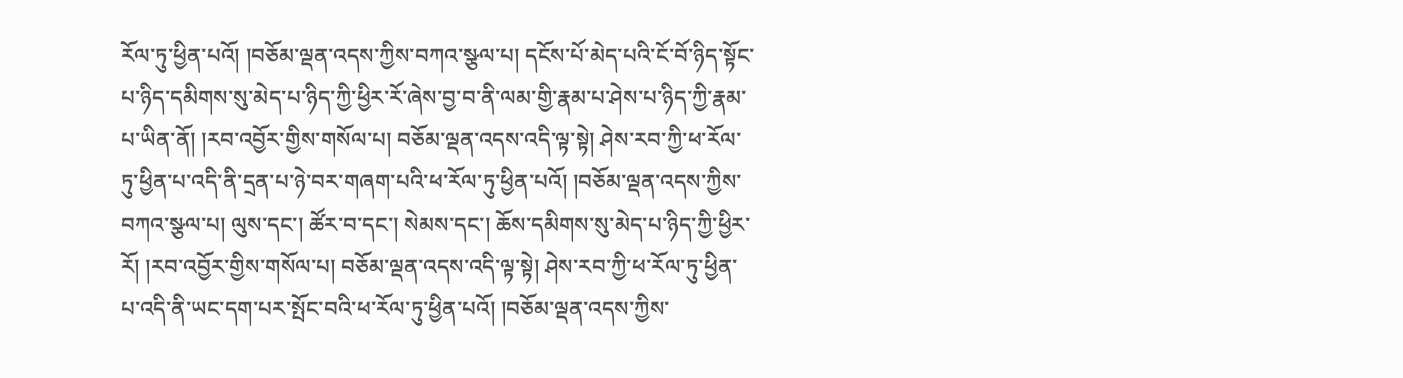རོལ་ཏུ་ཕྱིན་པའོ། །བཅོམ་ལྡན་འདས་ཀྱིས་བཀའ་སྩལ་པ། དངོས་པོ་མེད་པའི་ངོ་བོ་ཉིད་སྟོང་པ་ཉིད་དམིགས་སུ་མེད་པ་ཉིད་ཀྱི་ཕྱིར་རོ་ཞེས་བྱ་བ་ནི་ལམ་གྱི་རྣམ་པ་ཤེས་པ་ཉིད་ཀྱི་རྣམ་པ་ཡིན་ནོ། །རབ་འབྱོར་གྱིས་གསོལ་པ། བཅོམ་ལྡན་འདས་འདི་ལྟ་སྟེ། ཤེས་རབ་ཀྱི་ཕ་རོལ་ཏུ་ཕྱིན་པ་འདི་ནི་དྲན་པ་ཉེ་བར་གཞག་པའི་ཕ་རོལ་ཏུ་ཕྱིན་པའོ། །བཅོམ་ལྡན་འདས་ཀྱིས་བཀའ་སྩལ་པ། ལུས་དང་། ཚོར་བ་དང་། སེམས་དང་། ཆོས་དམིགས་སུ་མེད་པ་ཉིད་ཀྱི་ཕྱིར་རོ། །རབ་འབྱོར་གྱིས་གསོལ་པ། བཅོམ་ལྡན་འདས་འདི་ལྟ་སྟེ། ཤེས་རབ་ཀྱི་ཕ་རོལ་ཏུ་ཕྱིན་པ་འདི་ནི་ཡང་དག་པར་སྤོང་བའི་ཕ་རོལ་ཏུ་ཕྱིན་པའོ། །བཅོམ་ལྡན་འདས་ཀྱིས་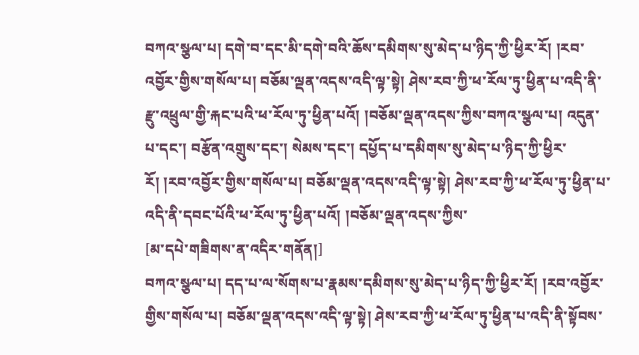བཀའ་སྩལ་པ། དགེ་བ་དང་མི་དགེ་བའི་ཆོས་དམིགས་སུ་མེད་པ་ཉིད་ཀྱི་ཕྱིར་རོ། །རབ་འབྱོར་གྱིས་གསོལ་པ། བཅོམ་ལྡན་འདས་འདི་ལྟ་སྟེ། ཤེས་རབ་ཀྱི་ཕ་རོལ་ཏུ་ཕྱིན་པ་འདི་ནི་རྫུ་འཕྲུལ་གྱི་རྐང་པའི་ཕ་རོལ་ཏུ་ཕྱིན་པའོ། །བཅོམ་ལྡན་འདས་ཀྱིས་བཀའ་སྩལ་པ། འདུན་པ་དང་། བརྩོན་འགྲུས་དང་། སེམས་དང་། དཔྱོད་པ་དམིགས་སུ་མེད་པ་ཉིད་ཀྱི་ཕྱིར་རོ། །རབ་འབྱོར་གྱིས་གསོལ་པ། བཅོམ་ལྡན་འདས་འདི་ལྟ་སྟེ། ཤེས་རབ་ཀྱི་ཕ་རོལ་ཏུ་ཕྱིན་པ་འདི་ནི་དབང་པོའི་ཕ་རོལ་ཏུ་ཕྱིན་པའོ། །བཅོམ་ལྡན་འདས་ཀྱིས་
[མ་དཔེ་གཟིགས་ན་འདིར་གནོན།]
བཀའ་སྩལ་པ། དད་པ་ལ་སོགས་པ་རྣམས་དམིགས་སུ་མེད་པ་ཉིད་ཀྱི་ཕྱིར་རོ། །རབ་འབྱོར་གྱིས་གསོལ་པ། བཅོམ་ལྡན་འདས་འདི་ལྟ་སྟེ། ཤེས་རབ་ཀྱི་ཕ་རོལ་ཏུ་ཕྱིན་པ་འདི་ནི་སྟོབས་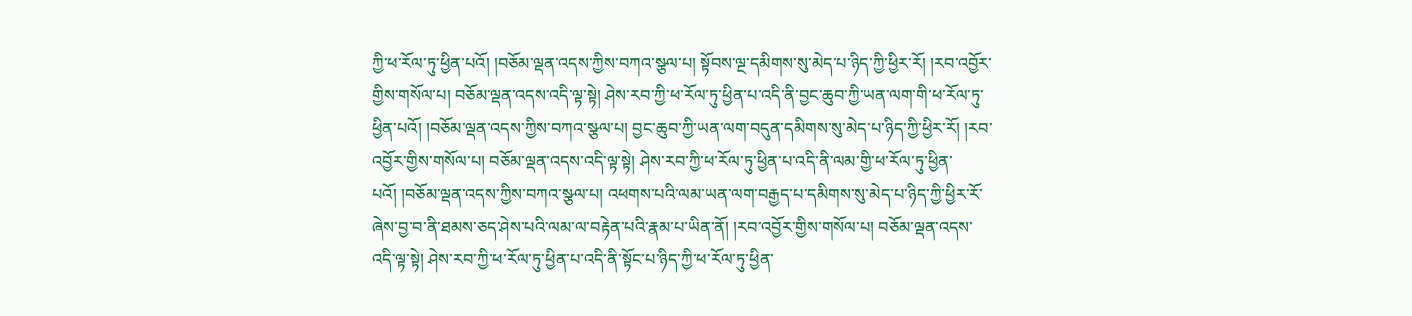ཀྱི་ཕ་རོལ་ཏུ་ཕྱིན་པའོ། །བཅོམ་ལྡན་འདས་ཀྱིས་བཀའ་སྩལ་པ། སྟོབས་ལྔ་དམིགས་སུ་མེད་པ་ཉིད་ཀྱི་ཕྱིར་རོ། །རབ་འབྱོར་གྱིས་གསོལ་པ། བཅོམ་ལྡན་འདས་འདི་ལྟ་སྟེ། ཤེས་རབ་ཀྱི་ཕ་རོལ་ཏུ་ཕྱིན་པ་འདི་ནི་བྱང་ཆུབ་ཀྱི་ཡན་ལག་གི་ཕ་རོལ་ཏུ་ཕྱིན་པའོ། །བཅོམ་ལྡན་འདས་ཀྱིས་བཀའ་སྩལ་པ། བྱང་ཆུབ་ཀྱི་ཡན་ལག་བདུན་དམིགས་སུ་མེད་པ་ཉིད་ཀྱི་ཕྱིར་རོ། །རབ་འབྱོར་གྱིས་གསོལ་པ། བཅོམ་ལྡན་འདས་འདི་ལྟ་སྟེ། ཤེས་རབ་ཀྱི་ཕ་རོལ་ཏུ་ཕྱིན་པ་འདི་ནི་ལམ་གྱི་ཕ་རོལ་ཏུ་ཕྱིན་པའོ། །བཅོམ་ལྡན་འདས་ཀྱིས་བཀའ་སྩལ་པ། འཕགས་པའི་ལམ་ཡན་ལག་བརྒྱད་པ་དམིགས་སུ་མེད་པ་ཉིད་ཀྱི་ཕྱིར་རོ་ཞེས་བྱ་བ་ནི་ཐམས་ཅད་ཤེས་པའི་ལམ་ལ་བརྟེན་པའི་རྣམ་པ་ཡིན་ནོ། །རབ་འབྱོར་གྱིས་གསོལ་པ། བཅོམ་ལྡན་འདས་འདི་ལྟ་སྟེ། ཤེས་རབ་ཀྱི་ཕ་རོལ་ཏུ་ཕྱིན་པ་འདི་ནི་སྟོང་པ་ཉིད་ཀྱི་ཕ་རོལ་ཏུ་ཕྱིན་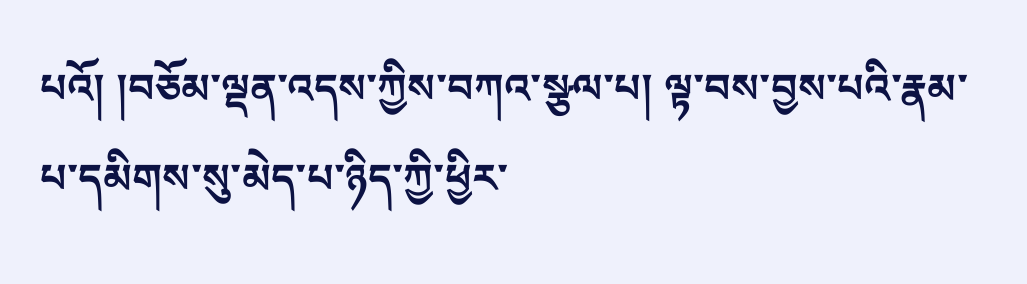པའོ། །བཅོམ་ལྡན་འདས་ཀྱིས་བཀའ་སྩལ་པ། ལྟ་བས་བྱས་པའི་རྣམ་པ་དམིགས་སུ་མེད་པ་ཉིད་ཀྱི་ཕྱིར་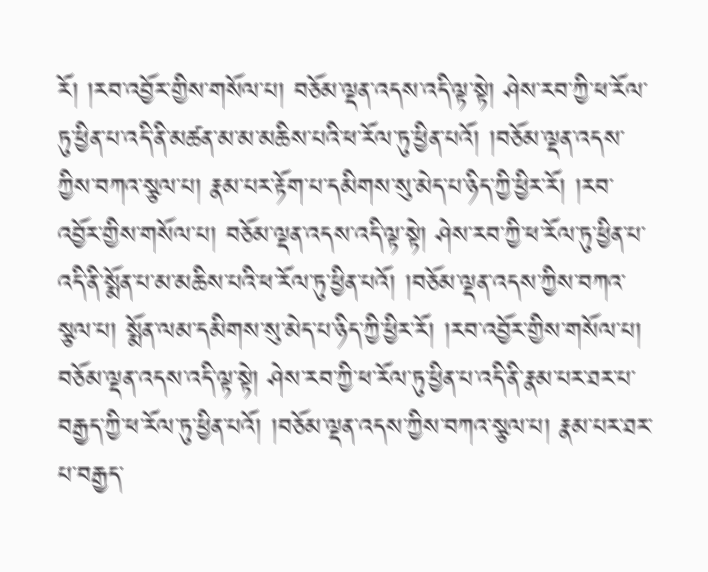རོ། །རབ་འབྱོར་གྱིས་གསོལ་པ། བཅོམ་ལྡན་འདས་འདི་ལྟ་སྟེ། ཤེས་རབ་ཀྱི་ཕ་རོལ་ཏུ་ཕྱིན་པ་འདི་ནི་མཚན་མ་མ་མཆིས་པའི་ཕ་རོལ་ཏུ་ཕྱིན་པའོ། །བཅོམ་ལྡན་འདས་ཀྱིས་བཀའ་སྩལ་པ། རྣམ་པར་རྟོག་པ་དམིགས་སུ་མེད་པ་ཉིད་ཀྱི་ཕྱིར་རོ། །རབ་འབྱོར་གྱིས་གསོལ་པ། བཅོམ་ལྡན་འདས་འདི་ལྟ་སྟེ། ཤེས་རབ་ཀྱི་ཕ་རོལ་ཏུ་ཕྱིན་པ་འདི་ནི་སྨོན་པ་མ་མཆིས་པའི་ཕ་རོལ་ཏུ་ཕྱིན་པའོ། །བཅོམ་ལྡན་འདས་ཀྱིས་བཀའ་སྩལ་པ། སྨོན་ལམ་དམིགས་སུ་མེད་པ་ཉིད་ཀྱི་ཕྱིར་རོ། །རབ་འབྱོར་གྱིས་གསོལ་པ། བཅོམ་ལྡན་འདས་འདི་ལྟ་སྟེ། ཤེས་རབ་ཀྱི་ཕ་རོལ་ཏུ་ཕྱིན་པ་འདི་ནི་རྣམ་པར་ཐར་པ་བརྒྱད་ཀྱི་ཕ་རོལ་ཏུ་ཕྱིན་པའོ། །བཅོམ་ལྡན་འདས་ཀྱིས་བཀའ་སྩལ་པ། རྣམ་པར་ཐར་པ་བརྒྱད་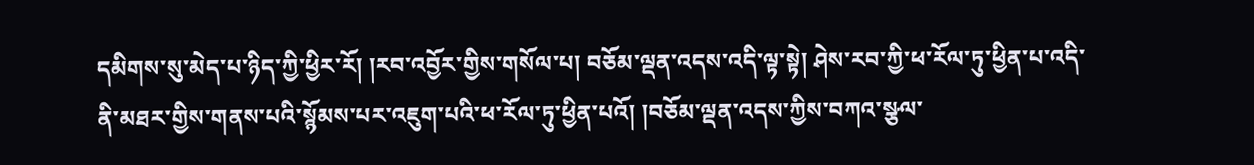དམིགས་སུ་མེད་པ་ཉིད་ཀྱི་ཕྱིར་རོ། །རབ་འབྱོར་གྱིས་གསོལ་པ། བཅོམ་ལྡན་འདས་འདི་ལྟ་སྟེ། ཤེས་རབ་ཀྱི་ཕ་རོལ་ཏུ་ཕྱིན་པ་འདི་ནི་མཐར་གྱིས་གནས་པའི་སྙོམས་པར་འཇུག་པའི་ཕ་རོལ་ཏུ་ཕྱིན་པའོ། །བཅོམ་ལྡན་འདས་ཀྱིས་བཀའ་སྩལ་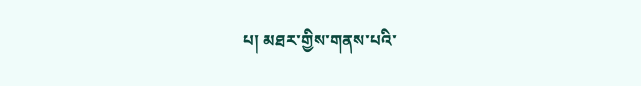པ། མཐར་གྱིས་གནས་པའི་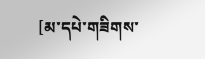[མ་དཔེ་གཟིགས་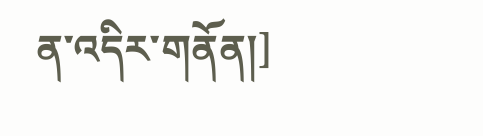ན་འདིར་གནོན།]